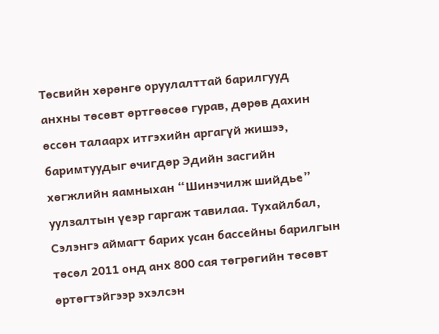Төсвийн хөрөнгө оруулалттай барилгууд анхны төсөвт өртгөөсөө гурав, дөрөв дахин өссөн талаарх итгэхийн аргагүй жишээ, баримтуудыг өчигдөр Эдийн засгийн хөгжлийн яамныхан “Шинэчилж шийдье” уулзалтын үеэр гаргаж тавилаа. Тухайлбал, Сэлэнгэ аймагт барих усан бассейны барилгын төсөл 2011 онд анх 800 сая төгрөгийн төсөвт өртөгтэйгээр эхэлсэн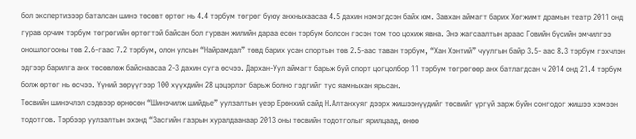бол экспертизээр баталсан шинэ төсөвт өртөг нь 4.4 тэрбум төгрөг буюу анхныхаасаа 4.5 дахин нэмэгдсэн байх юм. Завхан аймагт барих Хөгжимт драмын театр 2011 онд гурав орчим тэрбум төгрөгийн өртөгтэй байсан бол гурван жилийн дараа есөн тэрбум болсон гэсэн том тоо цохиж явна. Энэ жагсаалтын араас Говийн бүсийн эмчилгээ оношлогооны төв 2.6-гаас 7.2 тэрбум, олон улсын “Найрамдал” төвд барих усан спортын төв 2.5-аас таван тэрбум, “Хан Хэнтий” чуулгын байр 3.5- аас 8.3 тэрбум гэхчлэн эдгээр барилга анх төсөвлөж байснаасаа 2-3 дахин суга өсчээ. Дархан-Уул аймагт барьж буй спорт цогцолбор 11 тэрбум төгрөгөөр анх батлагдсан ч 2014 онд 21.4 тэрбум болж өртөг нь өсчээ. Үүний зөрүүгээр 100 хүүхдийн 28 цэцэрлэг барьж болно гэдгийг тус яамныхан ярьсан.
Төсвийн шинэчлэл сэдвээр өрнөсөн “Шинэчилж шийдье” уулзалтын үеэр Ерөнхий сайд Н.Алтанхуяг дээрх жишээнүүдийг төсвийг үргүй зарж буйн сонгодог жишээ хэмээн тодотгов. Тэрбээр уулзалтын эхэнд “Засгийн газрын хуралдаанаар 2013 оны төсвийн тодотголыг ярилцаад, өнөө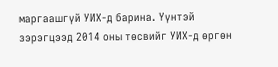маргаашгүй УИХ-д барина. Үүнтэй зэрэгцээд 2014 оны төсвийг УИХ-д өргөн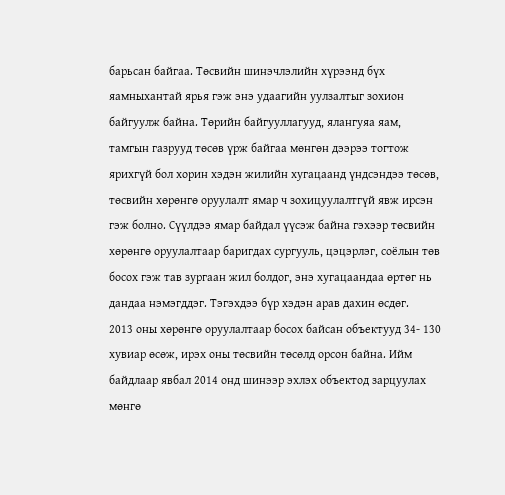барьсан байгаа. Төсвийн шинэчлэлийн хүрээнд бүх яамныхантай ярья гэж энэ удаагийн уулзалтыг зохион байгуулж байна. Төрийн байгууллагууд, ялангуяа яам, тамгын газрууд төсөв үрж байгаа мөнгөн дээрээ тогтож ярихгүй бол хорин хэдэн жилийн хугацаанд үндсэндээ төсөв, төсвийн хөрөнгө оруулалт ямар ч зохицуулалтгүй явж ирсэн гэж болно. Сүүлдээ ямар байдал үүсэж байна гэхээр төсвийн хөрөнгө оруулалтаар баригдах сургууль, цэцэрлэг, соёлын төв босох гэж тав зургаан жил болдог, энэ хугацаандаа өртөг нь дандаа нэмэгддэг. Тэгэхдээ бүр хэдэн арав дахин өсдөг.
2013 оны хөрөнгө оруулалтаар босох байсан объектууд 34- 130 хувиар өсөж, ирэх оны төсвийн төсөлд орсон байна. Ийм байдлаар явбал 2014 онд шинээр эхлэх объектод зарцуулах мөнгө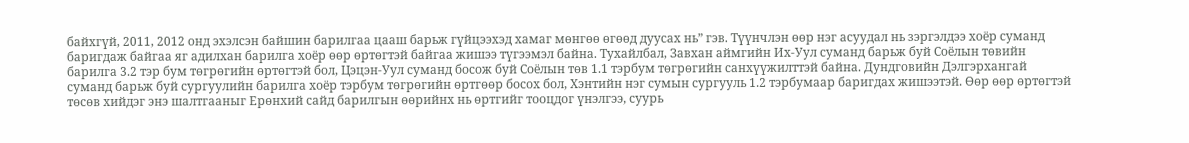байхгүй, 2011, 2012 онд эхэлсэн байшин барилгаа цааш барьж гүйцээхэд хамаг мөнгөө өгөөд дуусах нь” гэв. Түүнчлэн өөр нэг асуудал нь зэргэлдээ хоёр суманд баригдаж байгаа яг адилхан барилга хоёр өөр өртөгтэй байгаа жишээ түгээмэл байна. Тухайлбал, Завхан аймгийн Их-Уул суманд барьж буй Соёлын төвийн барилга 3.2 тэр бум төгрөгийн өртөгтэй бол, Цэцэн-Уул суманд босож буй Соёлын төв 1.1 тэрбум төгрөгийн санхүүжилттэй байна. Дундговийн Дэлгэрхангай суманд барьж буй сургуулийн барилга хоёр тэрбум төгрөгийн өртгөөр босох бол, Хэнтийн нэг сумын сургууль 1.2 тэрбумаар баригдах жишээтэй. Өөр өөр өртөгтэй төсөв хийдэг энэ шалтгааныг Ерөнхий сайд барилгын өөрийнх нь өртгийг тооцдог үнэлгээ, суурь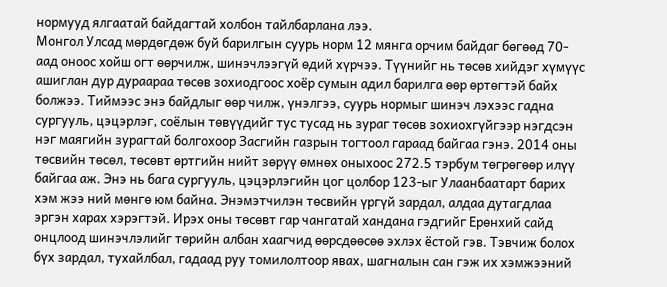нормууд ялгаатай байдагтай холбон тайлбарлана лээ.
Монгол Улсад мөрдөгдөж буй барилгын суурь норм 12 мянга орчим байдаг бөгөөд 70-аад оноос хойш огт өөрчилж, шинэчлээгүй өдий хүрчээ. Түүнийг нь төсөв хийдэг хүмүүс ашиглан дур дураараа төсөв зохиодгоос хоёр сумын адил барилга өөр өртөгтэй байх болжээ. Тиймээс энэ байдлыг өөр чилж, үнэлгээ, суурь нормыг шинэч лэхээс гадна сургууль, цэцэрлэг, соёлын төвүүдийг тус тусад нь зураг төсөв зохиохгүйгээр нэгдсэн нэг маягийн зурагтай болгохоор Засгийн газрын тогтоол гараад байгаа гэнэ. 2014 оны төсвийн төсөл, төсөвт өртгийн нийт зөрүү өмнөх оныхоос 272.5 тэрбум төгрөгөөр илүү байгаа аж. Энэ нь бага сургууль, цэцэрлэгийн цог цолбор 123-ыг Улаанбаатарт барих хэм жээ ний мөнгө юм байна. Энэмэтчилэн төсвийн үргүй зардал, алдаа дутагдлаа эргэн харах хэрэгтэй. Ирэх оны төсөвт гар чангатай хандана гэдгийг Ерөнхий сайд онцлоод шинэчлэлийг төрийн албан хаагчид өөрсдөөсөө эхлэх ёстой гэв. Тэвчиж болох бүх зардал, тухайлбал, гадаад руу томилолтоор явах, шагналын сан гэж их хэмжээний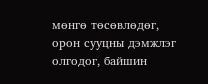мөнгө төсөвлөдөг, орон сууцны дэмжлэг олгодог, байшин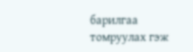барилгаа томруулах гэж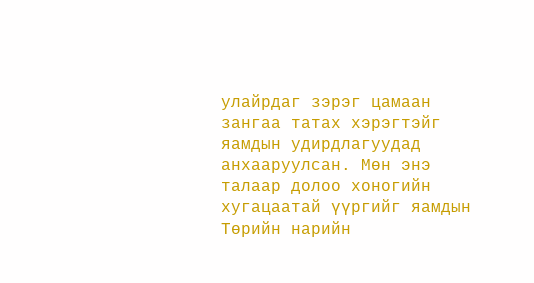улайрдаг зэрэг цамаан зангаа татах хэрэгтэйг яамдын удирдлагуудад анхааруулсан. Мөн энэ талаар долоо хоногийн хугацаатай үүргийг яамдын Төрийн нарийн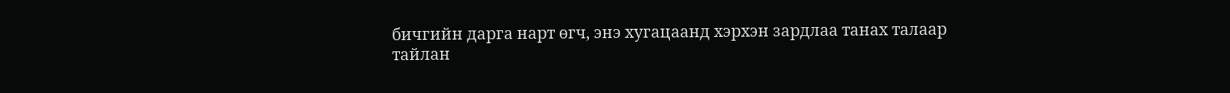бичгийн дарга нарт өгч, энэ хугацаанд хэрхэн зардлаа танах талаар тайлан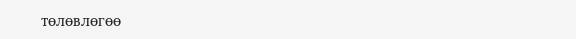төлөвлөгөө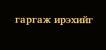гаргаж ирэхийг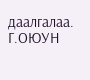даалгалаа.
Г.ОЮУН